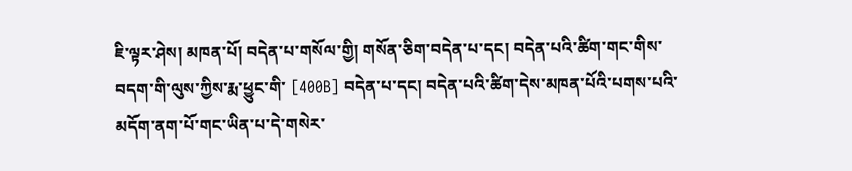ཇི་ལྟར་ཤེས། མཁན་པོ། བདེན་པ་གསོལ་གྱི། གསོན་ཅིག་བདེན་པ་དང། བདེན་པའི་ཚིག་གང་གིས་བདག་གི་ལུས་ཀྱིས་རྨ་ཕྱུང་གི་ [400B] བདེན་པ་དང། བདེན་པའི་ཚིག་དེས་མཁན་པོའི་པགས་པའི་མདོག་ནག་པོ་གང་ཡིན་པ་དེ་གསེར་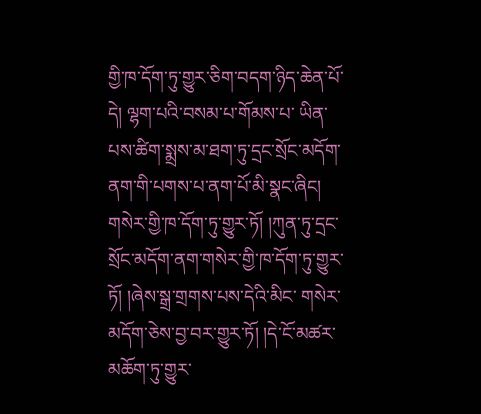གྱི་ཁ་དོག་ཏུ་གྱུར་ཅིག་བདག་ཉིད་ཆེན་པོ་དེ། ལྷག་པའི་བསམ་པ་གོམས་པ་ ཡིན་པས་ཚིག་སྨྲས་མ་ཐག་ཏུ་དྲང་སྲོང་མདོག་ནག་གི་པགས་པ་ནག་པོ་མི་སྣང་ཞིང། གསེར་གྱི་ཁ་དོག་ཏུ་གྱུར་ཏོ། །ཀུན་ཏུ་དྲང་སྲོང་མདོག་ནག་གསེར་གྱི་ཁ་དོག་ཏུ་གྱུར་ཏོ། །ཞེས་སྒྲ་གྲགས་པས་དེའི་མིང་ གསེར་མདོག་ཅེས་བྱ་བར་གྱུར་ཏོ། །དེ་ངོ་མཚར་མཆོག་ཏུ་གྱུར་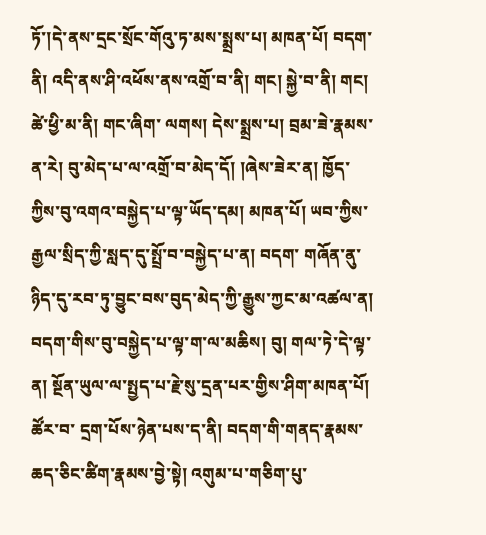ཏོ་།དེ་ནས་དྲང་སྲོང་གོའུ་ཏ་མས་སྨྲས་པ། མཁན་པོ། བདག་ནི། འདི་ནས་ཤི་འཕོས་ནས་འགྲོ་བ་ནི། གང། སྐྱེ་བ་ནི། གང། ཚེ་ཕྱི་མ་ནི། གང་ཞིག་ ལགས། དེས་སྨྲས་པ། བྲམ་ཟེ་རྣམས་ན་རེ། བུ་མེད་པ་ལ་འགྲོ་བ་མེད་དོ། །ཞེས་ཟེར་ན། ཁྱོད་ཀྱིས་བུ་འགའ་བསྐྱེད་པ་ལྟ་ཡོད་དམ། མཁན་པོ། ཡབ་ཀྱིས་རྒྱལ་སྲིད་ཀྱི་སླད་དུ་སྤྲོ་བ་བསྐྱེད་པ་ན། བདག་ གཞོན་ནུ་ཉིད་དུ་རབ་ཏུ་བྱུང་བས་བུད་མེད་ཀྱི་རྒྱུས་ཀྱང་མ་འཚལ་ན། བདག་གིས་བུ་བསྐྱེད་པ་ལྟ་ག་ལ་མཆིས། བུ། གལ་ཏེ་དེ་ལྟ་ན། སྔོན་ཡུལ་ལ་སྤྱད་པ་རྗེ་སུ་དྲན་པར་གྱིས་ཤིག་མཁན་པོ། ཚོར་བ་ དྲག་པོས་ཉེན་པས་ད་ནི། བདག་གི་གནད་རྣམས་ཆད་ཅིང་ཚིག་རྣམས་བྱེ་སྟེ། འགུམ་པ་གཅིག་པུ་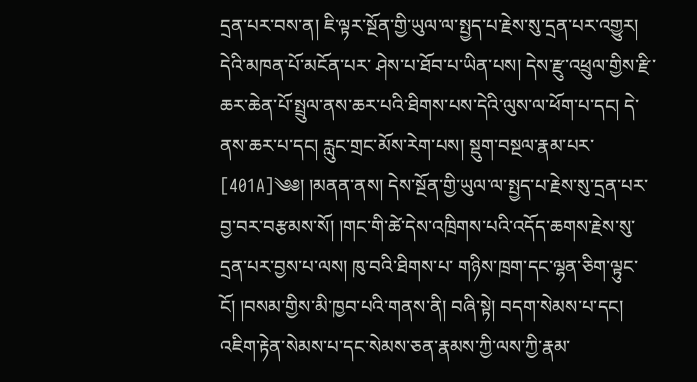དྲན་པར་བས་ན། ཇི་ལྟར་སྔོན་གྱི་ཡུལ་ལ་སྤྱད་པ་རྗེས་སུ་དྲན་པར་འགྱུར། དེའི་མཁན་པོ་མངོན་པར་ ཤེས་པ་ཐོབ་པ་ཡིན་པས། དེས་རྫུ་འཕྲུལ་གྱིས་རྫི་ཆར་ཆེན་པོ་སྤྲུལ་ནས་ཆར་པའི་ཐིགས་པས་དེའི་ལུས་ལ་ཕོག་པ་དང། དེ་ནས་ཆར་པ་དང། རླུང་གྲང་མོས་རེག་པས། སྡུག་བསྔལ་རྣམ་པར་ [401A]༄༅། །མནན་ནས། དེས་སྔོན་གྱི་ཡུལ་ལ་སྤྱད་པ་རྗེས་སུ་དྲན་པར་བྱ་བར་བརྩམས་སོ། །གང་གི་ཚེ་དེས་འཁྲིགས་པའི་འདོད་ཆགས་རྗེས་སུ་དྲན་པར་བྱས་པ་ལས། ཁུ་བའི་ཐིགས་པ་ གཉིས་ཁྲག་དང་ལྷན་ཅིག་ལྟུང་ངོ། །བསམ་གྱིས་མི་ཁྱབ་པའི་གནས་ནི། བཞི་སྟེ། བདག་སེམས་པ་དང། འཇིག་རྟེན་སེམས་པ་དང་སེམས་ཅན་རྣམས་ཀྱི་ལས་ཀྱི་རྣམ་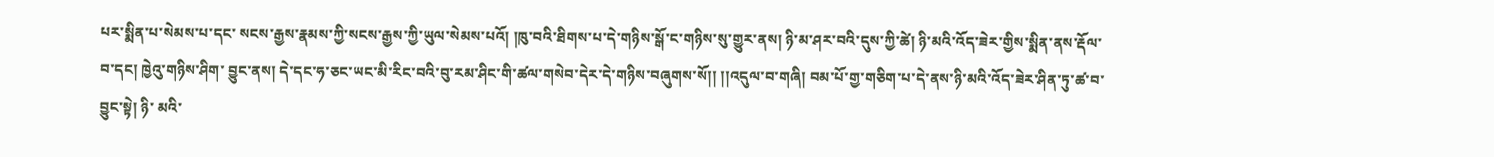པར་སྨིན་པ་སེམས་པ་དང་ སངས་རྒྱས་རྣམས་ཀྱི་སངས་རྒྱས་ཀྱི་ཡུལ་སེམས་པའོ། །ཁུ་བའི་ཐིགས་པ་དེ་གཉིས་སྒོ་ང་གཉིས་སུ་གྱུར་ནས། ཉི་མ་ཤར་བའི་དུས་ཀྱི་ཚེ། ཉི་མའི་འོད་ཟེར་གྱིས་སྨིན་ནས་རྡོལ་བ་དང། ཁྱེའུ་གཉིས་ཤིག་ བྱུང་ནས། དེ་དང་ཧ་ཅང་ཡང་མི་རིང་བའི་བུ་རམ་ཤིང་གི་ཚལ་གསེབ་དེར་དེ་གཉིས་བཞུགས་སོ།། །།འདུལ་བ་གཞི། བམ་པོ་གྱ་གཅིག་པ་དེ་ནས་ཉི་མའི་འོད་ཟེར་ཤིན་ཏུ་ཚ་བ་བྱུང་སྟེ། ཉི་ མའི་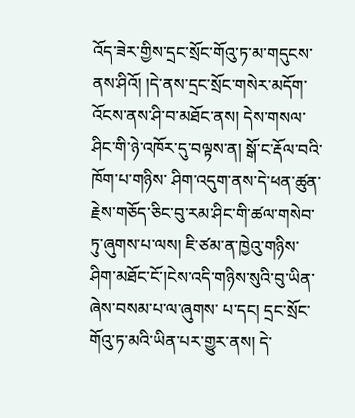འོད་ཟེར་གྱིས་དྲང་སྲོང་གོའུ་ཏ་མ་གདུངས་ནས་ཤིའོ། །དེ་ནས་དྲང་སྲོང་གསེར་མདོག་འོངས་ནས་ཤི་བ་མཐོང་ནས། དེས་གསལ་ཤིང་གི་ཉེ་འཁོར་དུ་བལྟས་ན། སྒོ་ང་རྡོལ་བའི་ཁོག་པ་གཉིས་ ཤིག་འདུག་ནས་དེ་ཕན་ཚུན་རྗེས་གཅོད་ཅིང་བུ་རམ་ཤིང་གི་ཚལ་གསེབ་ཏུ་ཞུགས་པ་ལས། ཇི་ཙམ་ན་ཁྱེའུ་གཉིས་ཤིག་མཐོང་ངོ་།ངེས་འདི་གཉིས་སུའི་བུ་ཡིན་ཞེས་བསམ་པ་ལ་ཞུགས་ པ་དང། དྲང་སྲོང་གོའུ་ཏ་མའི་ཡིན་པར་གྱུར་ནས། དེ་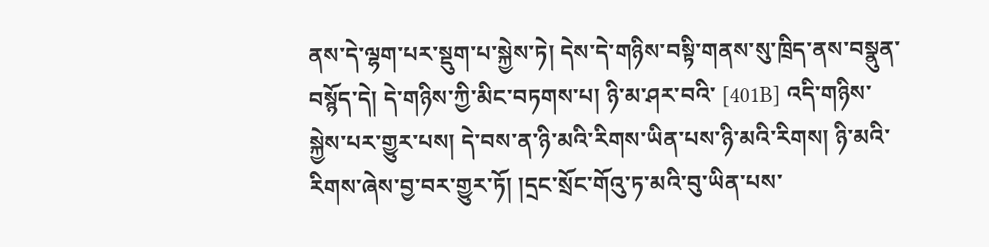ནས་དེ་ལྷག་པར་སྡུག་པ་སྐྱེས་ཏེ། དེས་དེ་གཉིས་བསྟི་གནས་སུ་ཁྲིད་ནས་བསྣུན་བསྙོད་དེ། དེ་གཉིས་ཀྱི་མིང་བཏགས་པ། ཉི་མ་ཤར་བའི་ [401B] འདི་གཉིས་སྐྱེས་པར་གྱུར་པས། དེ་བས་ན་ཉི་མའི་རིགས་ཡིན་པས་ཉི་མའི་རིགས། ཉི་མའི་རིགས་ཞེས་བྱ་བར་གྱུར་ཏོ། །དྲང་སྲོང་གོའུ་ཏ་མའི་བུ་ཡིན་པས་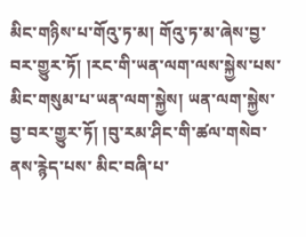མིང་གཉིས་པ་གོའུ་ཏ་མ། གོའུ་ཏ་མ་ཞེས་བྱ་བར་གྱུར་ཏོ། །རང་གི་ཡན་ལག་ལས་སྐྱེས་པས་མིང་གསུམ་པ་ཡན་ལག་སྐྱེས། ཡན་ལག་སྐྱེས་བྱ་བར་གྱུར་ཏོ། །བུ་རམ་ཤིང་གི་ཚལ་གསེབ་ནས་རྙེད་པས་ མིང་བཞི་པ་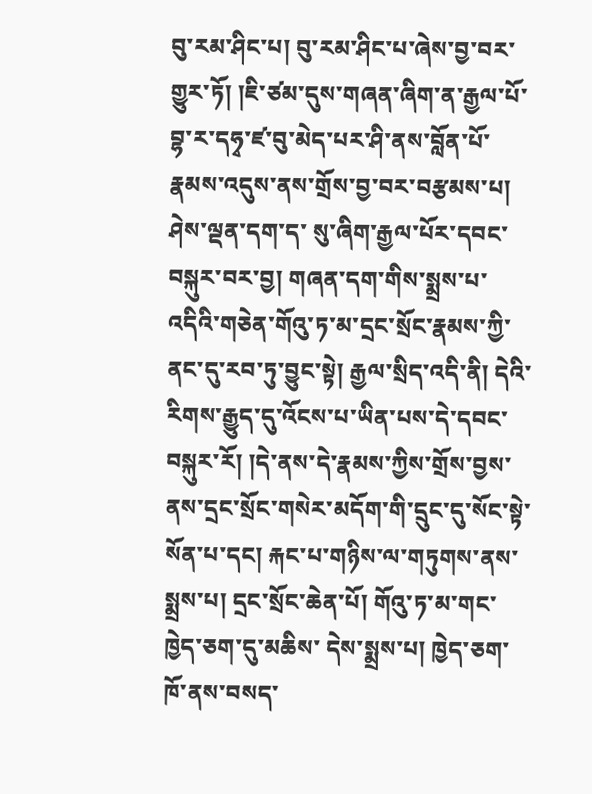བུ་རམ་ཤིང་པ། བུ་རམ་ཤིང་པ་ཞེས་བྱ་བར་གྱུར་ཏོ། །ཇི་ཙམ་དུས་གཞན་ཞིག་ན་རྒྱལ་པོ་བྷ་ར་དཧྭ་ཛ་བུ་མེད་པར་ཤི་ནས་བློན་པོ་རྣམས་འདུས་ནས་གྲོས་བྱ་བར་བརྩམས་པ། ཤེས་ལྡན་དག་ད་ སུ་ཞིག་རྒྱལ་པོར་དབང་བསྐུར་བར་བྱ། གཞན་དག་གིས་སྨྲས་པ་འདིའི་གཅེན་གོའུ་ཏ་མ་དྲང་སྲོང་རྣམས་ཀྱི་ནང་དུ་རབ་ཏུ་བྱུང་སྟེ། རྒྱལ་སྲིད་འདི་ནི། དེའི་རིགས་རྒྱུད་དུ་འོངས་པ་ཡིན་པས་དེ་དབང་ བསྐུར་རོ། །དེ་ནས་དེ་རྣམས་ཀྱིས་གྲོས་བྱས་ནས་དྲང་སྲོང་གསེར་མདོག་གི་དྲུང་དུ་སོང་སྟེ་སོན་པ་དང། རྐང་པ་གཉིས་ལ་གཏུགས་ནས་སྨྲས་པ། དྲང་སྲོང་ཆེན་པོ། གོའུ་ཏ་མ་གང་ཁྱེད་ཅག་དུ་མཆིས་ དེས་སྨྲས་པ། ཁྱེད་ཅག་ཁོ་ནས་བསད་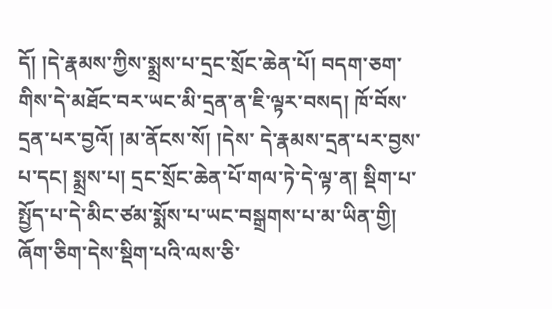དོ། །དེ་རྣམས་ཀྱིས་སྨྲས་པ་དྲང་སྲོང་ཆེན་པོ། བདག་ཅག་གིས་དེ་མཐོང་བར་ཡང་མི་དྲན་ན་ཇི་ལྟར་བསད། ཁོ་བོས་དྲན་པར་བྱའོ། །མ་ནོངས་སོ། །དེས་ དེ་རྣམས་དྲན་པར་བྱས་པ་དང། སྨྲས་པ། དྲང་སྲོང་ཆེན་པོ་གལ་ཏེ་དེ་ལྟ་ན། སྡིག་པ་སྤྱོད་པ་དེ་མིང་ཙམ་སྨོས་པ་ཡང་བསྒྲགས་པ་མ་ཡིན་གྱི། ཞོག་ཅིག་དེས་སྡིག་པའི་ལས་ཅི་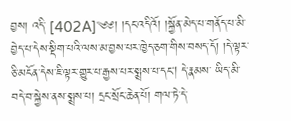བྱས། འདི་ [402A]༄༅། །དང་འདིའོ། །སྐྱོན་མེད་པ་གནོད་པ་མི་བྱེད་པ་དེས་སྡིག་པའི་ལས་མ་བྱས་པར་ཁྱེད་ཅག་གིས་བསད་དོ། །དེ་ལྟར་ཅི་མངོན་དེས་ཇི་ལྟར་གྱུར་པ་རྒྱས་པར་སྨྲས་པ་དང། དེ་རྣམས་ ཡིད་མི་བདེ་བ་སྐྱེས་ནས་སྨྲས་པ། དྲང་སྲོང་ཆེན་པོ། གལ་ཏེ་དེ་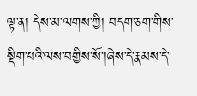ལྟ་ན། དེས་མ་ལགས་ཀྱི། བདག་ཅག་གིས་སྡིག་པའི་ལས་བགྱིས་སོ་།ཞེས་དེ་རྣམས་དེ་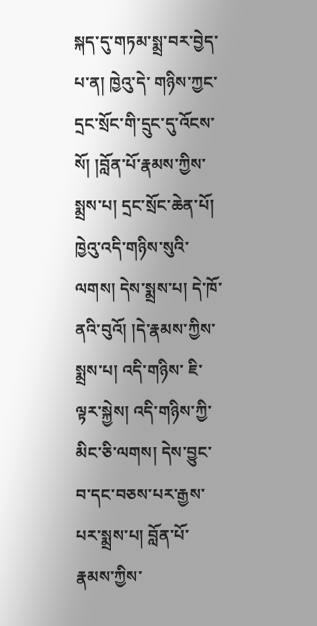སྐད་དུ་གཏམ་སྨྲ་བར་བྱེད་པ་ན། ཁྱེའུ་དེ་ གཉིས་ཀྱང་དྲང་སྲོང་གི་དྲུང་དུ་འོངས་སོ། །བློན་པོ་རྣམས་ཀྱིས་སྨྲས་པ། དྲང་སྲོང་ཆེན་པོ། ཁྱེའུ་འདི་གཉིས་སུའི་ལགས། དེས་སྨྲས་པ། དེ་ཁོ་ནའི་བུའོ། །དེ་རྣམས་ཀྱིས་སྨྲས་པ། འདི་གཉིས་ ཇི་ལྟར་སྐྱེས། འདི་གཉིས་ཀྱི་མིང་ཅི་ལགས། དེས་བྱུང་བ་དང་བཅས་པར་རྒྱས་པར་སྨྲས་པ། བློན་པོ་རྣམས་ཀྱིས་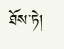ཐོས་ཏེ།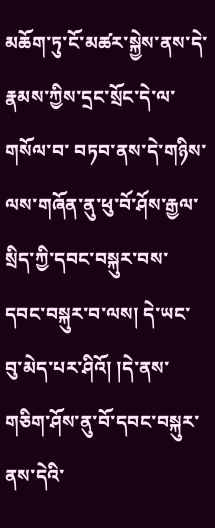མཆོག་ཏུ་ངོ་མཚར་སྐྱེས་ནས་དེ་རྣམས་ཀྱིས་དྲང་སྲོང་དེ་ལ་གསོལ་བ་ བཏབ་ནས་དེ་གཉིས་ལས་གཞོན་ནུ་ཕུ་བོ་ཤོས་རྒྱལ་སྲིད་ཀྱི་དབང་བསྐུར་བས་དབང་བསྐུར་བ་ལས། དེ་ཡང་བུ་མེད་པར་ཤིའོ། །དེ་ནས་གཅིག་ཤོས་ནུ་བོ་དབང་བསྐུར་ནས་དེའི་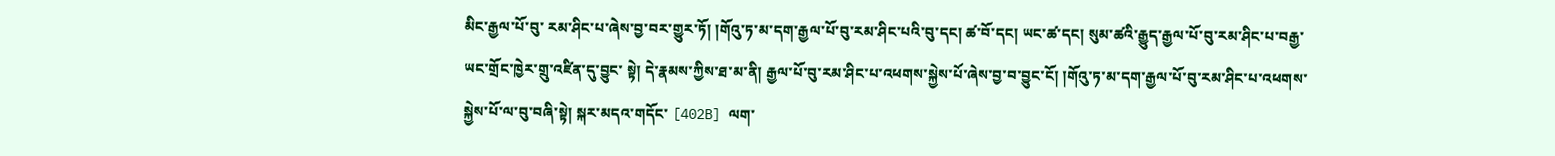མིང་རྒྱལ་པོ་བུ་ རམ་ཤིང་པ་ཞེས་བྱ་བར་གྱུར་ཏོ། །གོའུ་ཏ་མ་དག་རྒྱལ་པོ་བུ་རམ་ཤིང་པའི་བུ་དང། ཚ་བོ་དང། ཡང་ཚ་དང། སུམ་ཚའི་རྒྱུད་རྒྱལ་པོ་བུ་རམ་ཤིང་པ་བརྒྱ་ཡང་གྲོང་ཁྱེར་གྲུ་འཛིན་དུ་བྱུང་ སྟེ། དེ་རྣམས་ཀྱིས་ཐ་མ་ནི། རྒྱལ་པོ་བུ་རམ་ཤིང་པ་འཕགས་སྐྱེས་པོ་ཞེས་བྱ་བ་བྱུང་ངོ། །གོའུ་ཏ་མ་དག་རྒྱལ་པོ་བུ་རམ་ཤིང་པ་འཕགས་སྐྱེས་པོ་ལ་བུ་བཞི་སྟེ། སྐར་མདའ་གདོང་ [402B] ལག་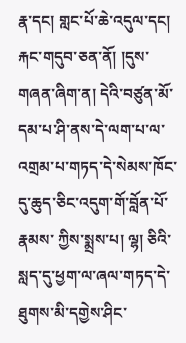རྣ་དང། གླང་པོ་ཆེ་འདུལ་དང། རྐང་གདུབ་ཅན་ནོ། །དུས་གཞན་ཞིག་ན། དེའི་བཙུན་མོ་དམ་པ་ཤི་ནས་དེ་ལག་པ་ལ་འགྲམ་པ་གཏད་དེ་སེམས་ཁོང་དུ་ཆུད་ཅིང་འདུག་གོ་བློན་པོ་རྣམས་ ཀྱིས་སྨྲས་པ། ལྷ། ཅིའི་སླད་དུ་ཕྱག་ལ་ཞལ་གཏད་དེ་ཐུགས་མི་དགྱེས་ཤིང་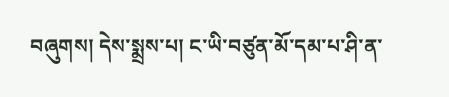བཞུགས། དེས་སྨྲས་པ། ང་ཡི་བཙུན་མོ་དམ་པ་ཤི་ན་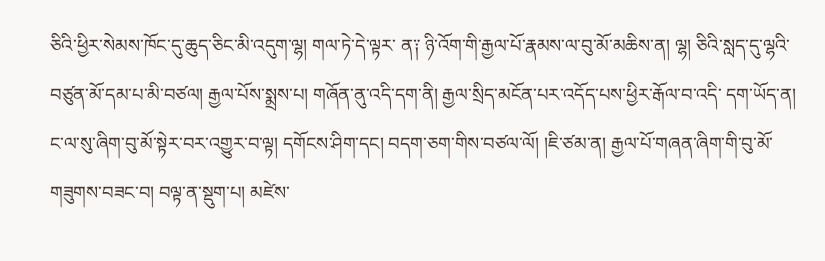ཅིའི་ཕྱིར་སེམས་ཁོང་དུ་ཆུད་ཅིང་མི་འདུག་ལྷ། གལ་ཏེ་དེ་ལྟར་ ན༑ ཉི་འོག་གི་རྒྱལ་པོ་རྣམས་ལ་བུ་མོ་མཆིས་ན། ལྷ། ཅིའི་སླད་དུ་ལྷའི་བཙུན་མོ་དམ་པ་མི་བཙལ། རྒྱལ་པོས་སྨྲས་པ། གཞོན་ནུ་འདི་དག་ནི། རྒྱལ་སྲིད་མངོན་པར་འདོད་པས་ཕྱིར་རྒོལ་བ་འདི་ དག་ཡོད་ན། ང་ལ་སུ་ཞིག་བུ་མོ་སྟེར་བར་འགྱུར་བ་ལྟ། དགོངས་ཤིག་དང། བདག་ཅག་གིས་བཙལ་ལོ། །ཇི་ཙམ་ན། རྒྱལ་པོ་གཞན་ཞིག་གི་བུ་མོ་གཟུགས་བཟང་བ། བལྟ་ན་སྡུག་པ། མཛེས་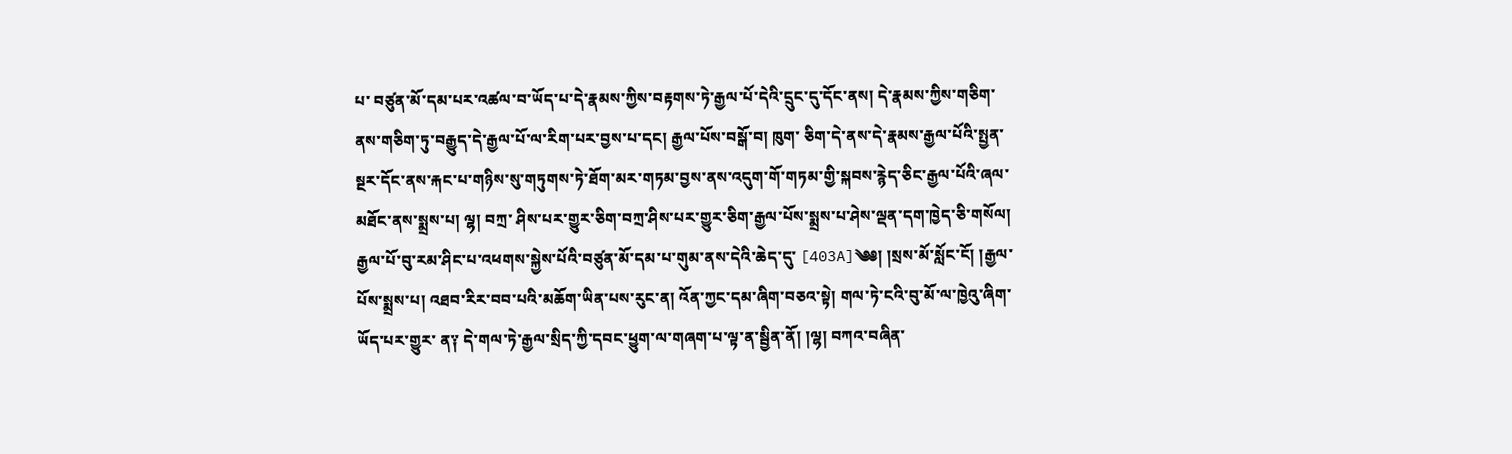པ་ བཙུན་མོ་དམ་པར་འཚལ་བ་ཡོད་པ་དེ་རྣམས་ཀྱིས་བརྟགས་ཏེ་རྒྱལ་པོ་དེའི་དྲུང་དུ་དོང་ནས། དེ་རྣམས་ཀྱིས་གཅིག་ནས་གཅིག་ཏུ་བརྒྱུད་དེ་རྒྱལ་པོ་ལ་རིག་པར་བྱས་པ་དང། རྒྱལ་པོས་བསྒོ་བ། ཁུག་ ཅིག་དེ་ནས་དེ་རྣམས་རྒྱལ་པོའི་སྤྱན་སྔར་དོང་ནས་རྐང་པ་གཉིས་སུ་གཏུགས་ཏེ་ཐོག་མར་གཏམ་བྱས་ནས་འདུག་གོ་གཏམ་གྱི་སྐབས་རྙེད་ཅིང་རྒྱལ་པོའི་ཞལ་མཐོང་ནས་སྨྲས་པ། ལྷ། བཀྲ་ ཤིས་པར་གྱུར་ཅིག་བཀྲ་ཤིས་པར་གྱུར་ཅིག་རྒྱལ་པོས་སྨྲས་པ་ཤེས་ལྡན་དག་ཁྱེད་ཅི་གསོལ། རྒྱལ་པོ་བུ་རམ་ཤིང་པ་འཕགས་སྐྱེས་པོའི་བཙུན་མོ་དམ་པ་གུམ་ནས་དེའི་ཆེད་དུ་ [403A]༄༅། །སྲས་མོ་སློང་ངོ། །རྒྱལ་པོས་སྨྲས་པ། འཐབ་རིར་བབ་པའི་མཆོག་ཡིན་པས་རུང་ན། འོན་ཀྱང་དམ་ཞིག་བཅའ་སྟེ། གལ་ཏེ་ངའི་བུ་མོ་ལ་ཁྱེའུ་ཞིག་ཡོད་པར་གྱུར་ ན༑ དེ་གལ་ཏེ་རྒྱལ་སྲིད་ཀྱི་དབང་ཕྱུག་ལ་གཞག་པ་ལྟ་ན་སྦྱིན་ནོ། །ལྷ། བཀའ་བཞིན་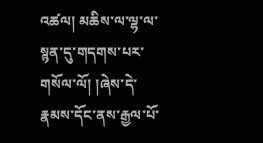འཚལ། མཆིས་ལ་ལྷ་ལ་སྙན་དུ་གདགས་པར་གསོལ་ལོ། །ཞེས་དེ་རྣམས་དོང་ནས་རྒྱལ་པོ་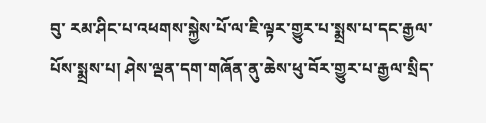བུ་ རམ་ཤིང་པ་འཕགས་སྐྱེས་པོ་ལ་ཇི་ལྟར་གྱུར་པ་སྨྲས་པ་དང་རྒྱལ་པོས་སྨྲས་པ། ཤེས་ལྡན་དག་གཞོན་ནུ་ཆེས་ཕུ་བོར་གྱུར་པ་རྒྱལ་སྲིད་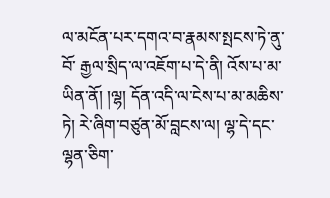ལ་མངོན་པར་དགའ་བ་རྣམས་སྤངས་ཏེ་ནུ་བོ་ རྒྱལ་སྲིད་ལ་འཇོག་པ་དེ་ནི། འོས་པ་མ་ཡིན་ནོ། །ལྷ། དོན་འདི་ལ་ངེས་པ་མ་མཆིས་ཏེ། རེ་ཞིག་བཙུན་མོ་བླངས་ལ། ལྷ་དེ་དང་ལྷན་ཅིག་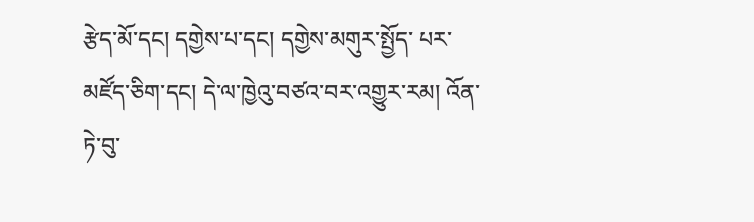རྩེད་མོ་དང། དགྱེས་པ་དང། དགྱེས་མགུར་སྤྱོད་ པར་མཛོད་ཅིག་དང། དེ་ལ་ཁྱེའུ་བཙའ་བར་འགྱུར་རམ། འོན་ཏེ་བུ་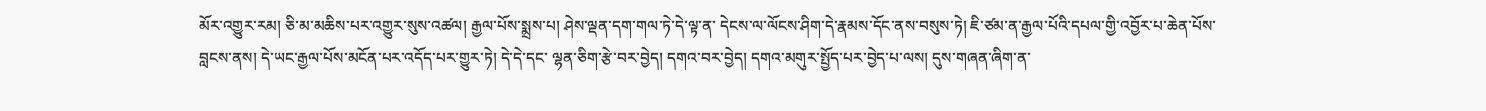མོར་འགྱུར་རམ། ཅི་མ་མཆིས་པར་འགྱུར་སུས་འཚལ། རྒྱལ་པོས་སྨྲས་པ། ཤེས་ལྡན་དག་གལ་ཏེ་དེ་ལྟ་ན་ དེངས་ལ་ལོངས་ཤིག་དེ་རྣམས་དོང་ནས་བསུས་ཏེ། ཇི་ཙམ་ན་རྒྱལ་པོའི་དཔལ་གྱི་འབྱོར་པ་ཆེན་པོས་བླངས་ནས། དེ་ཡང་རྒྱལ་པོས་མངོན་པར་འདོད་པར་གྱུར་ཏེ། དེ་དེ་དང་ ལྷན་ཅིག་རྩེ་བར་བྱེད། དགའ་བར་བྱེད། དགའ་མགུར་སྤྱོད་པར་བྱེད་པ་ལས། དུས་གཞན་ཞིག་ན་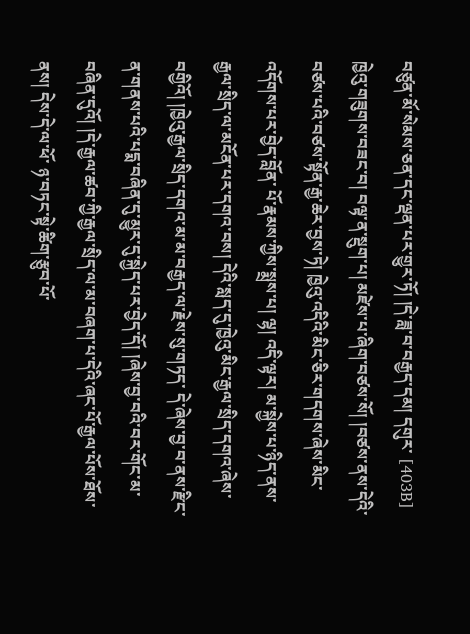བཙུན་མོ་སེམས་ཅན་དང་ལྡན་པར་གྱུར་ཏོ། །དེ་ཟླ་བ་བརྒྱད་དམ། དགུར་ [403B] ཁྱེའུ་གཟུགས་བཟང་བ། བལྟ་ན་སྡུག་པ། མཛེས་པ་ཞིག་བཙས་སོ། །བཙས་ནས་དེའི་བཙས་པའི་བཙས་སྟོན་རྒྱ་ཆེར་བྱས་ཏེ། ཁྱེའུ་འདིའི་མིང་ཅིར་གདགས་ཞེས་མིང་འདོགས་པར་བྱེད་བློན་ པོ་རྣམས་ཀྱིས་སྨྲས་པ། ལྷ། འདི་ལྟར། མ་སྐྱེས་པ་ཉིད་ནས་རྒྱལ་སྲིད་ལ་མངོན་པར་དགའ་བས། དེའི་སླད་དུ་ཁྱེའུ་མིང་རྒྱལ་སྲིད་དགའ་ཞེས་བགྱིའོ། །ཁྱེའུ་རྒྱལ་སྲིད་དགའ་མ་མ་བརྒྱད་ལ་རྗེས་སུ་གཏད་ དེ་ཞེས་བྱ་བ་ནས་རྫིང་ན་གནས་པའི་པདྨ་བཞིན་དུ་མྱུར་དུ་སྐྱེད་པར་བྱེད་དོ། །ཞེས་བྱ་བའི་བར་གོང་མ་བཞིན་དུའོ། །དེ་རྒྱལ་ཚབ་ཀྱི་རྒྱལ་སྲིད་ལ་མ་བཞག་པ་དེའི་ཞང་པོ་རྒྱལ་པོས་ཐོས་ནས། དེས་དེ་ལ་ཕོ་ ཉ་བཏང་སྟེ་ཚིག་རྩུབ་པོ་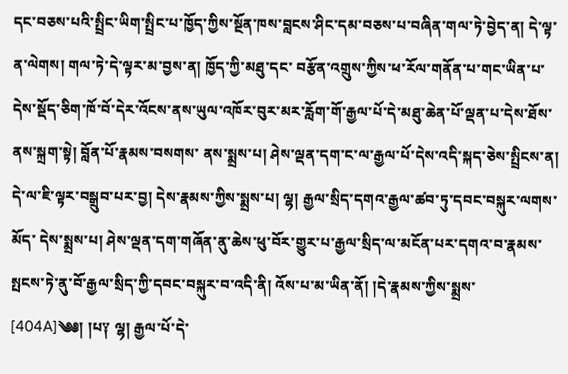དང་བཅས་པའི་སྤྲིང་ཡིག་སྤྲིང་པ་ཁྱོད་ཀྱིས་སྔོན་ཁས་བླངས་ཤིང་དམ་བཅས་པ་བཞིན་གལ་ཏེ་བྱེད་ན། དེ་ལྟ་ན་ལེགས། གལ་ཏེ་དེ་ལྟར་མ་བྱས་ན། ཁྱོད་ཀྱི་མཐུ་དང་ བརྩོན་འགྲུས་ཀྱིས་ཕ་རོལ་གནོན་པ་གང་ཡིན་པ་དེས་སྡོད་ཅིག་ཁོ་བོ་དེར་འོངས་ནས་ཡུལ་འཁོར་བུར་མར་རློག་གོ་རྒྱལ་པོ་དེ་མཐུ་ཆེན་པོ་ལྡན་པ་དེས་ཐོས་ནས་སྐྲག་སྟེ། བློན་པོ་རྣམས་བསགས་ ནས་སྨྲས་པ། ཤེས་ལྡན་དག་ང་ལ་རྒྱལ་པོ་དེས་འདི་སྐད་ཅེས་སྤྲིངས་ན། དེ་ལ་ཇི་ལྟར་བསྒྲུབ་པར་བྱ། དེས་རྣམས་ཀྱིས་སྨྲས་པ། ལྷ། རྒྱལ་སྲིད་དགའ་རྒྱལ་ཚབ་ཏུ་དབང་བསྐུར་ལགས་མོད་ དེས་སྨྲས་པ། ཤེས་ལྡན་དག་གཞོན་ནུ་ཆེས་ཕུ་བོར་གྱུར་པ་རྒྱལ་སྲིད་ལ་མངོན་པར་དགའ་བ་རྣམས་སྤངས་ཏེ་ནུ་བོ་རྒྱལ་སྲིད་ཀྱི་དབང་བསྐུར་བ་འདི་ནི། འོས་པ་མ་ཡིན་ནོ། །དེ་རྣམས་ཀྱིས་སྨྲས་ [404A]༄༅། །པ༑ ལྷ། རྒྱལ་པོ་དེ་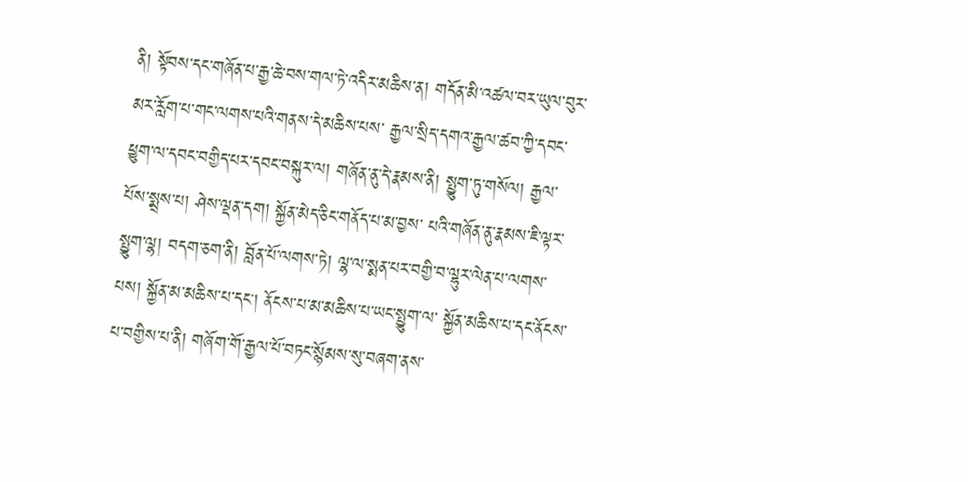ནི། སྟོབས་དང་གཞོན་པ་རྒྱ་ཆེ་བས་གལ་ཏེ་འདིར་མཆིས་ན། གདོན་མི་འཚལ་བར་ཡུལ་བུར་མར་རློག་པ་གང་ལགས་པའི་གནས་དེ་མཆིས་པས་ རྒྱལ་སྲིད་དགའ་རྒྱལ་ཚབ་ཀྱི་དབང་ཕྱུག་ལ་དབང་བགྱིད་པར་དབང་བསྐུར་ལ། གཞོན་ནུ་དེ་རྣམས་ནི། སྤྱུག་ཏུ་གསོལ། རྒྱལ་པོས་སྨྲས་པ། ཤེས་ལྡན་དག། སྐྱོན་མེད་ཅིང་གནོད་པ་མ་བྱས་ པའི་གཞོན་ནུ་རྣམས་ཇི་ལྟར་སྤྱུག་ལྷ། བདག་ཅག་ནི། བློན་པོ་ལགས་ཏེ། ལྷ་ལ་སྨན་པར་བགྱི་བ་ལྷུར་ལེན་པ་ལགས་པས། སྐྱོན་མ་མཆིས་པ་དང། ནོངས་པ་མ་མཆིས་པ་ཡང་སྤྱུག་ལ་ སྐྱོན་མཆིས་པ་དང་ནོངས་པ་བགྱིས་པ་ནི། གཞོག་གོ་རྒྱལ་པོ་བཏང་སྙོམས་སུ་བཞག་ནས་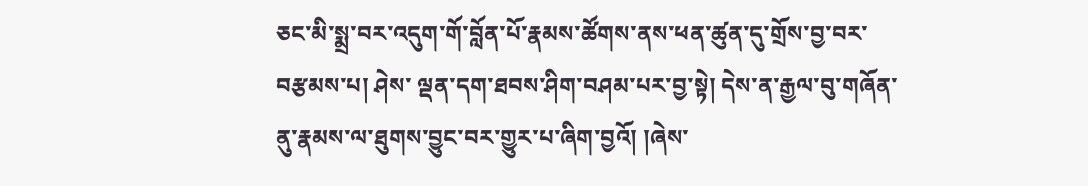ཅང་མི་སྨྲ་བར་འདུག་གོ་བློན་པོ་རྣམས་ཚོགས་ནས་ཕན་ཚུན་དུ་གྲོས་བྱ་བར་བརྩམས་པ། ཤེས་ ལྡན་དག་ཐབས་ཤིག་བཤམ་པར་བྱ་སྟེ། དེས་ན་རྒྱལ་བུ་གཞོན་ནུ་རྣམས་ལ་ཐུགས་བྱུང་བར་གྱུར་པ་ཞིག་བྱའོ། །ཞེས་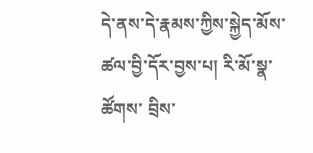དེ་ནས་དེ་རྣམས་ཀྱིས་སྐྱེད་མོས་ཚལ་བྱི་དོར་བྱས་པ། རི་མོ་སྣ་ཚོགས་ བྲིས་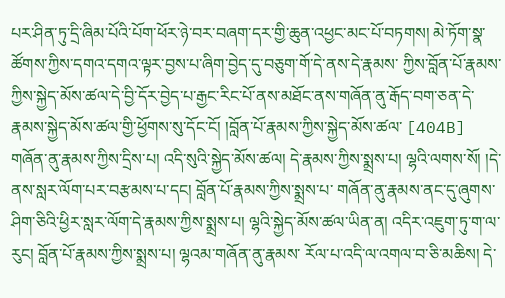པར་ཤིན་ཏུ་དྲི་ཞིམ་པོའི་པོག་ཕོར་ཉེ་བར་བཞག་དར་གྱི་ཆུན་འཕྱང་མང་པོ་བཏགས། མེ་ཏོག་སྣ་ཚོགས་ཀྱིས་དགའ་དགའ་ལྟར་བྱས་པ་ཞིག་བྱེད་དུ་བཅུག་གོ་དེ་ནས་དེ་རྣམས་ ཀྱིས་བློན་པོ་རྣམས་ཀྱིས་སྐྱེད་མོས་ཚལ་དེ་བྱི་དོར་བྱེད་པ་རྒྱང་རིང་པོ་ནས་མཐོང་ནས་གཞོན་ནུ་རྒོད་བག་ཅན་དེ་རྣམས་སྐྱེད་མོས་ཚལ་གྱི་ཕྱོགས་སུ་དོང་ངོ། །བློན་པོ་རྣམས་ཀྱིས་སྐྱེད་མོས་ཚལ་ [404B] གཞོན་ནུ་རྣམས་ཀྱིས་དྲིས་པ། འདི་སུའི་སྐྱེད་མོས་ཚལ། དེ་རྣམས་ཀྱིས་སྨྲས་པ། ལྷའི་ལགས་སོ། །དེ་ནས་སླར་ལོག་པར་བརྩམས་པ་དང། བློན་པོ་རྣམས་ཀྱིས་སྨྲས་པ་ གཞོན་ནུ་རྣམས་ནང་དུ་ཞུགས་ཤིག་ཅིའི་ཕྱིར་སླར་ལོག་དེ་རྣམས་ཀྱིས་སྨྲས་པ། ལྷའི་སྐྱེད་མོས་ཚལ་ཡིན་ན། འདིར་འཇུག་ཏུ་ག་ལ་རུང། བློན་པོ་རྣམས་ཀྱིས་སྨྲས་པ། ལྷའམ་གཞོན་ནུ་རྣམས་ རོལ་པ་འདི་ལ་འགལ་བ་ཅི་མཆིས། དེ་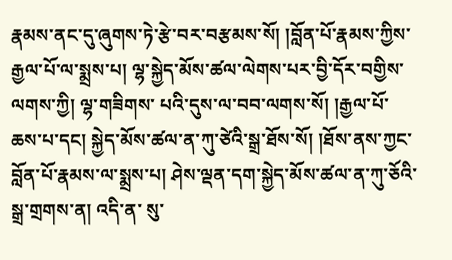རྣམས་ནང་དུ་ཞུགས་ཏེ་རྩེ་བར་བརྩམས་སོ། །བློན་པོ་རྣམས་ཀྱིས་རྒྱལ་པོ་ལ་སྨྲས་པ། ལྷ་སྐྱེད་མོས་ཚལ་ལེགས་པར་བྱི་དོར་བགྱིས་ལགས་ཀྱི། ལྷ་གཟིགས་ པའི་དུས་ལ་བབ་ལགས་སོ། །རྒྱལ་པོ་ཆས་པ་དང། སྐྱེད་མོས་ཚལ་ན་ཀུ་ཙེའི་སྒྲ་ཐོས་སོ། །ཐོས་ནས་ཀྱང་བློན་པོ་རྣམས་ལ་སྨྲས་པ། ཤེས་ལྡན་དག་སྐྱེད་མོས་ཚལ་ན་ཀུ་ཅོའི་སྒྲ་གྲགས་ན། འདི་ན་ སུ་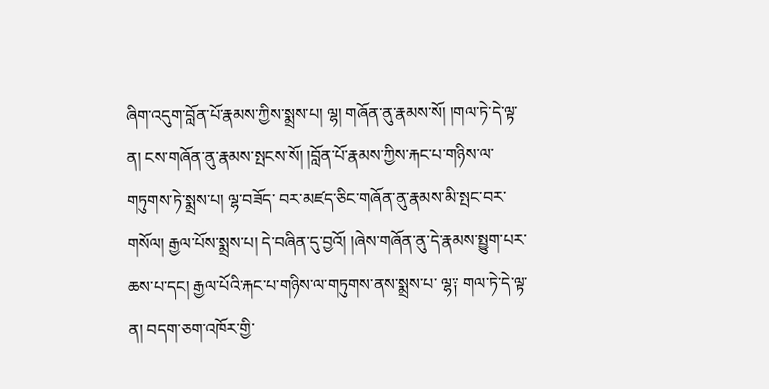ཞིག་འདུག་བློན་པོ་རྣམས་ཀྱིས་སྨྲས་པ། ལྷ། གཞོན་ནུ་རྣམས་སོ། །གལ་ཏེ་དེ་ལྟ་ན། ངས་གཞོན་ནུ་རྣམས་སྤངས་སོ། །བློན་པོ་རྣམས་ཀྱིས་རྐང་པ་གཉིས་ལ་གཏུགས་ཏེ་སྨྲས་པ། ལྷ་བཟོད་ བར་མཛད་ཅིང་གཞོན་ནུ་རྣམས་མི་སྤང་བར་གསོལ། རྒྱལ་པོས་སྨྲས་པ། དེ་བཞིན་དུ་བྱའོ། །ཞེས་གཞོན་ནུ་དེ་རྣམས་སྤྱུག་པར་ཆས་པ་དང། རྒྱལ་པོའི་རྐང་པ་གཉིས་ལ་གཏུགས་ནས་སྨྲས་པ་ ལྷ༑ གལ་ཏེ་དེ་ལྟ་ན། བདག་ཅག་འཁོར་གྱི་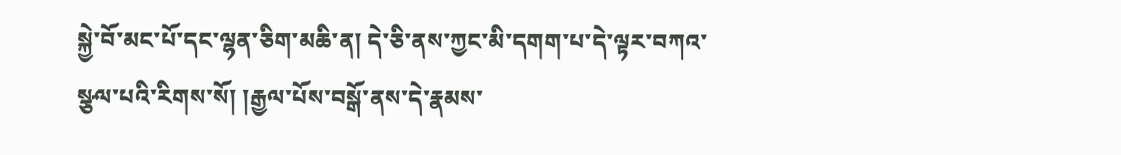སྐྱེ་བོ་མང་པོ་དང་ལྷན་ཅིག་མཆི་ན། དེ་ཅི་ནས་ཀྱང་མི་དགག་པ་དེ་ལྟར་བཀའ་སྩལ་པའི་རིགས་སོ། །རྒྱལ་པོས་བསྒོ་ནས་དེ་རྣམས་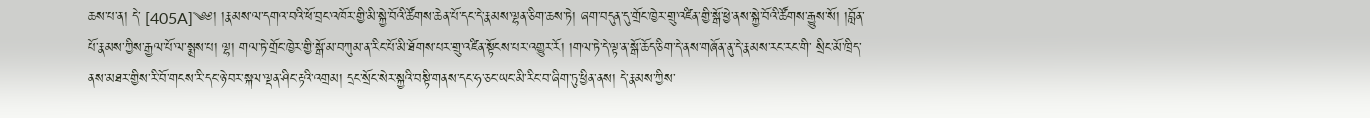ཆས་པ་ན། དེ་ [405A]༄༅། །རྣམས་ལ་དགའ་བའི་ཕོ་བྲང་འཁོར་གྱི་མི་སྐྱེ་བོའི་ཚོགས་ཆེན་པོ་དང་དེ་རྣམས་ལྷན་ཅིག་ཆས་ཏེ། ཞག་བདུན་དུ་གྲོང་ཁྱེར་གྲུ་འཛིན་གྱི་སྒོ་ཕྱེ་ནས་སྐྱེ་བོའི་ཚོགས་རྒྱུས་སོ། །བློན་ པོ་རྣམས་ཀྱིས་རྒྱལ་པོ་ལ་སྨྲས་པ། ལྷ། གལ་ཏེ་གྲོང་ཁྱེར་གྱི་སྒོ་མ་བཀུམ་ན་རིང་པོ་མི་ཐོགས་པར་གྲུ་འཛིན་སྟོངས་པར་འགྱུར་རོ། །གལ་ཏེ་དེ་ལྟ་ན་སྒོ་ཆོད་ཅིག་དེ་ནས་གཞོན་ནུ་དེ་རྣམས་རང་རང་གི་ སྲིང་མོ་ཁྲིད་ནས་མཐར་གྱིས་རི་བོ་གངས་རི་དང་ཉེ་བར་སྐལ་ལྡན་ཤིང་རྟའི་འགྲམ། དྲང་སྲོང་སེར་སྐྱའི་བསྟི་གནས་དང་ཧ་ཅང་ཡང་མི་རིང་བ་ཞིག་ཏུ་ཕྱིན་ནས། དེ་རྣམས་ཀྱིས་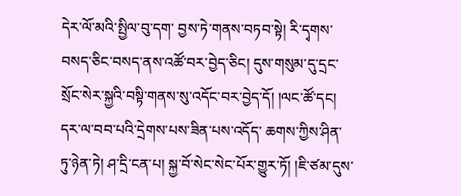དེར་ལོ་མའི་སྤྱིལ་བུ་དག་ བྱས་ཏེ་གནས་བཏབ་སྟེ། རི་དྭགས་བསད་ཅིང་བསད་ནས་འཚོ་བར་བྱེད་ཅིང། དུས་གསུམ་དུ་དྲང་སྲོང་སེར་སྐྱའི་བསྟི་གནས་སུ་འདོང་བར་བྱེད་དོ། །ལང་ཚོ་དང། དར་ལ་བབ་པའི་དྲེགས་པས་ཟིན་པས་འདོད་ ཆགས་ཀྱིས་ཤིན་ཏུ་ཉེན་ཏེ། ཤ་དྲི་ངན་པ། སྐྱ་བོ་སེང་སེང་པོར་གྱུར་ཏོ། །ཇི་ཙམ་དུས་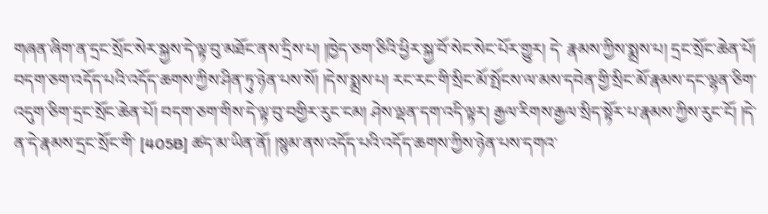གཞན་ཞིག་ན་དྲང་སྲོང་སེར་སྐྱས་དེ་ལྟ་བུ་མཐོང་ནས་དྲིས་པ། །ཁྱེད་ཅག་ཅིའི་ཕྱིར་སྐྱ་བོ་སེང་སེང་པོར་གྱུར། དེ་ རྣམས་ཀྱིས་སྨྲས་པ། དྲང་སྲོང་ཆེན་པོ། བདག་ཅག་འདོད་པའི་འདོད་ཆགས་ཀྱིས་ཤིན་ཏུ་ཉེན་པས་སོ། །དེས་སྨྲས་པ། རང་རང་གི་སྲིང་མོ་སྤོངས་ལ་མས་དབེན་གྱི་སྲིང་མོ་རྣམས་དང་ལྷན་ཅིག་ འདུག་ཅིག་དྲང་སྲོང་ཆེན་པོ། བདག་ཅག་གིས་དེ་ལྟ་བུ་བགྱིར་རུང་ངམ། ཤེས་ལྡན་དག་འདི་ལྟར། རྒྱལ་རིགས་རྒྱལ་སྲིད་སྟོར་པ་རྣམས་ཀྱིས་རུང་ངོ། །དེ་ན་དེ་རྣམས་དྲང་སྲོང་གི་ [405B] ཚད་མ་ཡིན་ནོ། །སྙམ་ནས་འདོད་པའི་འདོད་ཆགས་ཀྱིས་ཉེན་པས་དགའ་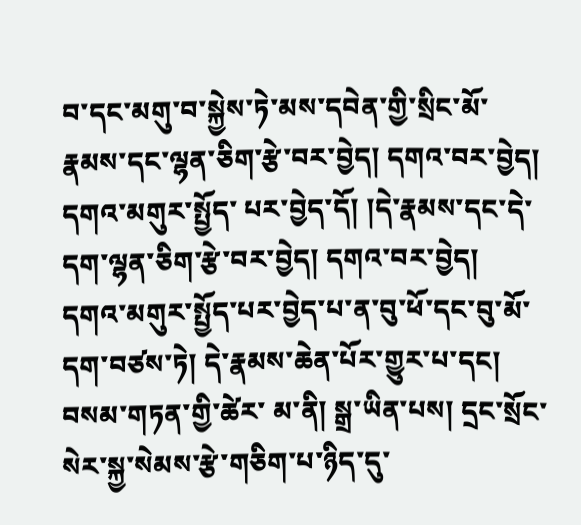བ་དང་མགུ་བ་སྐྱེས་ཏེ་མས་དབེན་གྱི་སྲིང་མོ་རྣམས་དང་ལྷན་ཅིག་རྩེ་བར་བྱེད། དགའ་བར་བྱེད། དགའ་མགུར་སྤྱོད་ པར་བྱེད་དོ། །དེ་རྣམས་དང་དེ་དག་ལྷན་ཅིག་རྩེ་བར་བྱེད། དགའ་བར་བྱེད། དགའ་མགུར་སྤྱོད་པར་བྱེད་པ་ན་བུ་ཕོ་དང་བུ་མོ་དག་བཙས་ཏེ། དེ་རྣམས་ཆེན་པོར་གྱུར་པ་དང། བསམ་གཏན་གྱི་ཚེར་ མ་ནི། སྒྲ་ཡིན་པས། དྲང་སྲོང་སེར་སྐྱ་སེམས་རྩེ་གཅིག་པ་ཉིད་དུ་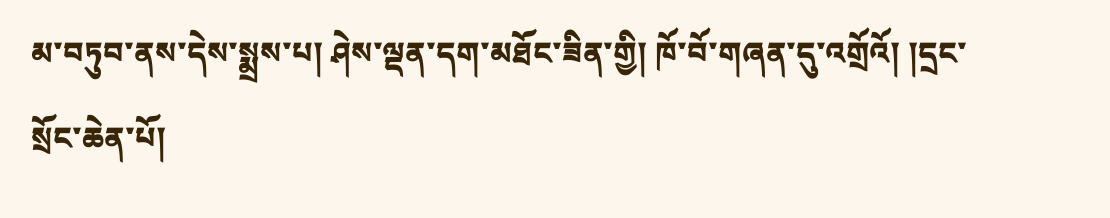མ་བཏུབ་ནས་དེས་སྨྲས་པ། ཤེས་ལྡན་དག་མཐོང་ཟིན་གྱི། ཁོ་བོ་གཞན་དུ་འགྲོའོ། །དྲང་སྲོང་ཆེན་པོ།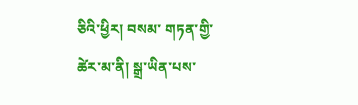ཅིའི་ཕྱིར། བསམ་ གཏན་གྱི་ཚེར་མ་ནི། སྒྲ་ཡིན་པས་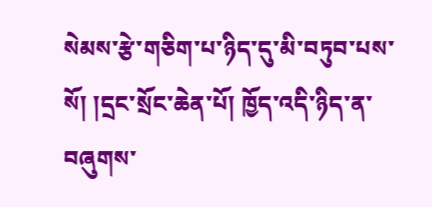སེམས་རྩེ་གཅིག་པ་ཉིད་དུ་མི་བཏུབ་པས་སོ། །དྲང་སྲོང་ཆེན་པོ། ཁྱོད་འདི་ཉིད་ན་བཞུགས་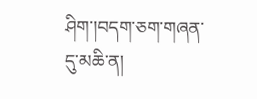ཤིག་།བདག་ཅག་གཞན་དུ་མཆི་ན།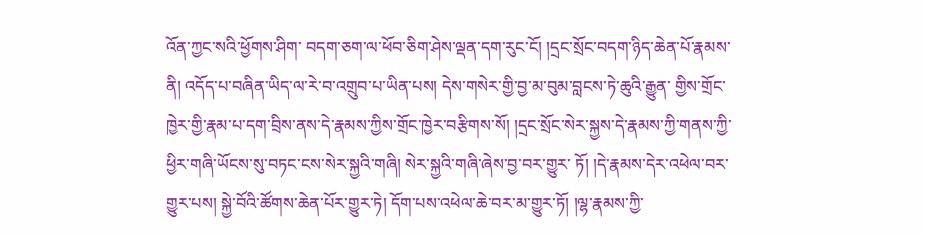འོན་ཀྱང་སའི་ཕྱོགས་ཤིག་ བདག་ཅག་ལ་ཕོབ་ཅིག་ཤེས་ལྡན་དག་རུང་ངོ། །དྲང་སྲོང་བདག་ཉིད་ཆེན་པོ་རྣམས་ནི། འདོད་པ་བཞིན་ཡིད་ལ་རེ་བ་འགྲུབ་པ་ཡིན་པས། དེས་གསེར་གྱི་བྱ་མ་བུམ་བླངས་ཏེ་ཆུའི་རྒྱུན་ གྱིས་གྲོང་ཁྱེར་གྱི་རྣམ་པ་དག་བྲིས་ནས་དེ་རྣམས་ཀྱིས་གྲོང་ཁྱེར་བརྩིགས་སོ། །དྲང་སྲོང་སེར་སྐྱས་དེ་རྣམས་ཀྱི་གནས་ཀྱི་ཕྱིར་གཞི་ཡོངས་སུ་བཏང་ངས་སེར་སྐྱའི་གཞི། སེར་སྐྱའི་གཞི་ཞེས་བྱ་བར་གྱུར་ ཏོ། །དེ་རྣམས་དེར་འཕེལ་བར་གྱུར་པས། སྐྱེ་བོའི་ཚོགས་ཆེན་པོར་གྱུར་ཏེ། དོག་པས་འཕེལ་ཆེ་བར་མ་གྱུར་ཏོ། །ལྷ་རྣམས་ཀྱི་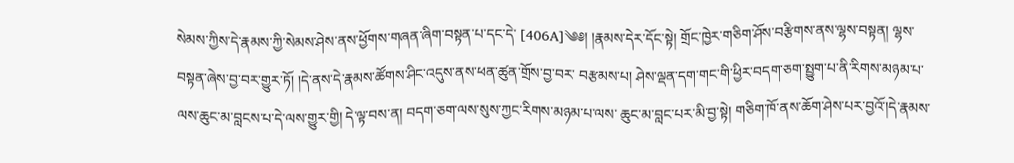སེམས་ཀྱིས་དེ་རྣམས་ཀྱི་སེམས་ཤེས་ནས་ཕྱོགས་གཞན་ཞིག་བསྟན་པ་དང་དེ་ [406A]༄༅། །རྣམས་དེར་དོང་སྟེ། གྲོང་ཁྱེར་གཅིག་ཤོས་བརྩིགས་ནས་ལྷས་བསྟན། ལྷས་བསྟན་ཞེས་བྱ་བར་གྱུར་ཏོ། །དེ་ནས་དེ་རྣམས་ཚོགས་ཤིང་འདུས་ནས་ཕན་ཚུན་གྲོས་བྱ་བར་ བརྩམས་པ། ཤེས་ལྡན་དག་གང་གི་ཕྱིར་བདག་ཅག་སྤྱུག་པ་ནི་རིགས་མཉམ་པ་ལས་ཆུང་མ་བླངས་པ་དེ་ལས་གྱུར་གྱི། དེ་ལྟ་བས་ན། བདག་ཅག་ལས་སུས་ཀྱང་རིགས་མཉམ་པ་ལས་ ཆུང་མ་བླང་པར་མི་བྱ་སྟེ། གཅིག་ཁོ་ནས་ཆོག་ཤེས་པར་བྱའོ་།དེ་རྣམས་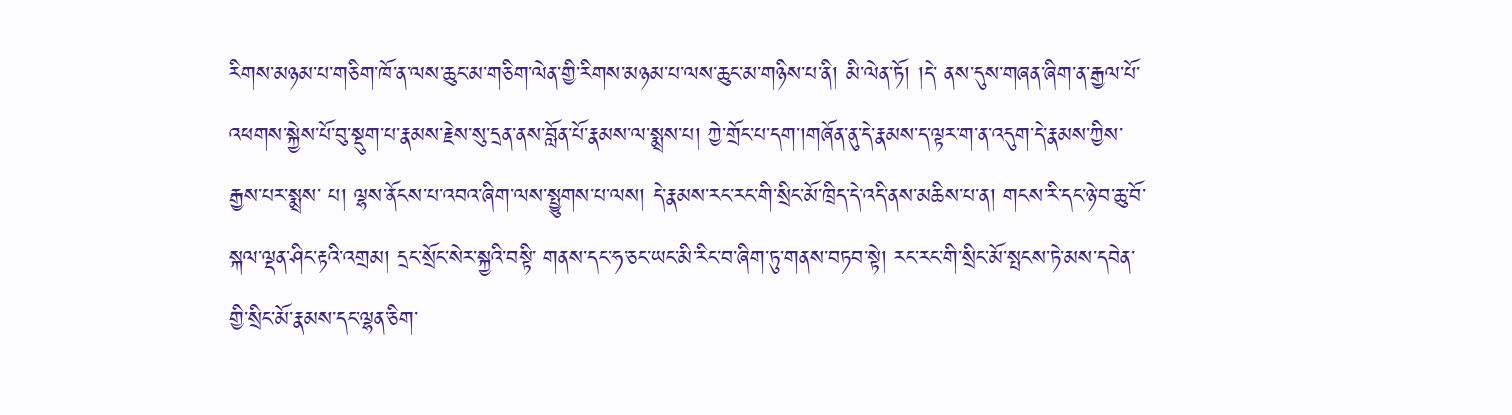རིགས་མཉམ་པ་གཅིག་ཁོ་ན་ལས་ཆུང་མ་གཅིག་ལེན་གྱི་རིགས་མཉམ་པ་ལས་ཆུང་མ་གཉིས་པ་ནི། མི་ལེན་ཏོ། །དེ་ ནས་དུས་གཞན་ཞིག་ན་རྒྱལ་པོ་འཕགས་སྐྱེས་པོ་བུ་སྡུག་པ་རྣམས་རྗེས་སུ་དྲན་ནས་བློན་པོ་རྣམས་ལ་སྨྲས་པ། ཀྱེ་གྲོང་པ་དག་།གཞོན་ནུ་དེ་རྣམས་ད་ལྟར་ག་ན་འདུག་དེ་རྣམས་ཀྱིས་རྒྱས་པར་སྨྲས་ པ། ལྷས་ནོངས་པ་འབའ་ཞིག་ལས་སྤྱུགས་པ་ལས། དེ་རྣམས་རང་རང་གི་སྲིང་མོ་ཁྲིད་དེ་འདི་ནས་མཆིས་པ་ན། གངས་རི་དང་ཉེ་བ་ཆུ་བོ་སྐལ་ལྡན་ཤིང་རྟའི་འགྲམ། དྲང་སྲོང་སེར་སྐྱའི་བསྟི་ གནས་དང་ཧ་ཅང་ཡང་མི་རིང་བ་ཞིག་ཏུ་གནས་བཏབ་སྟེ། རང་རང་གི་སྲིང་མོ་སྤངས་ཏེ་མས་དབེན་གྱི་སྲིང་མོ་རྣམས་དང་ལྷན་ཅིག་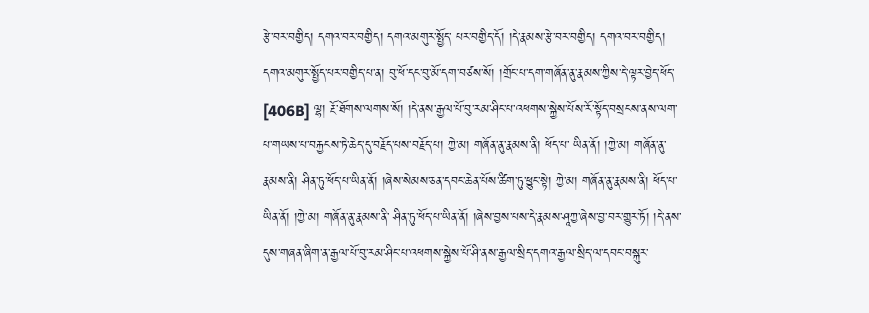རྩེ་བར་བགྱིད། དགའ་བར་བགྱིད། དགའ་མགུར་སྤྱོད་ པར་བགྱིད་དོ། །དེ་རྣམས་རྩེ་བར་བགྱིད། དགའ་བར་བགྱིད། དགའ་མགུར་སྤྱོད་པར་བགྱིད་པ་ན། བུ་ཕོ་དང་བུ་མོ་དག་བཙས་སོ། །གྲོང་པ་དག་གཞོན་ནུ་རྣམས་ཀྱིས་དེ་ལྟར་བྱེད་ཕོད་ [406B] ལྷ། རྔོ་ཐོགས་ལགས་སོ། །དེ་ནས་རྒྱལ་པོ་བུ་རམ་ཤིང་པ་འཕགས་སྐྱེས་པོས་རོ་སྟོད་བསྲངས་ནས་ལག་པ་གཡས་པ་བརྐྱངས་ཏེ་ཆེད་དུ་བརྗོད་པས་བརྗོད་པ། ཀྱེ་མ། གཞོན་ནུ་རྣམས་ནི། ཕོད་པ་ ཡིན་ནོ། །ཀྱེ་མ། གཞོན་ནུ་རྣམས་ནི། ཤིན་ཏུ་ཕོད་པ་ཡིན་ནོ། །ཞེས་སེམས་ཅན་དབང་ཆེན་པོས་ཚིག་ཏུ་ཕྱུང་སྟེ། ཀྱེ་མ། གཞོན་ནུ་རྣམས་ནི། ཕོད་པ་ཡིན་ནོ། །ཀྱེ་མ། གཞོན་ནུ་རྣམས་ནི་ ཤིན་ཏུ་ཕོད་པ་ཡིན་ནོ། །ཞེས་བྱས་པས་དེ་རྣམས་ཤཱཀྱ་ཞེས་བྱ་བར་གྱུར་ཏོ། །དེ་ནས་དུས་གཞན་ཞིག་ན་རྒྱལ་པོ་བུ་རམ་ཤིང་པ་འཕགས་སྐྱེས་པོ་ཤི་ནས་རྒྱལ་སྲིད་དགའ་རྒྱལ་སྲིད་ལ་དབང་བསྐུར་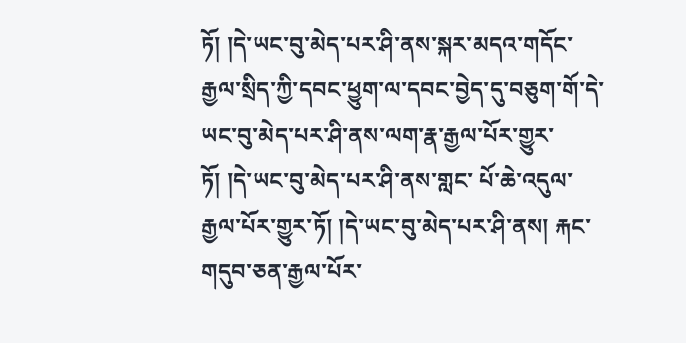ཏོ། །དེ་ཡང་བུ་མེད་པར་ཤི་ནས་སྐར་མདའ་གདོང་རྒྱལ་སྲིད་ཀྱི་དབང་ཕྱུག་ལ་དབང་བྱེད་དུ་བཅུག་གོ་དེ་ཡང་བུ་མེད་པར་ཤི་ནས་ལག་རྣ་རྒྱལ་པོར་གྱུར་ཏོ། །དེ་ཡང་བུ་མེད་པར་ཤི་ནས་གླང་ པོ་ཆེ་འདུལ་རྒྱལ་པོར་གྱུར་ཏོ། །དེ་ཡང་བུ་མེད་པར་ཤི་ནས། རྐང་གདུབ་ཅན་རྒྱལ་པོར་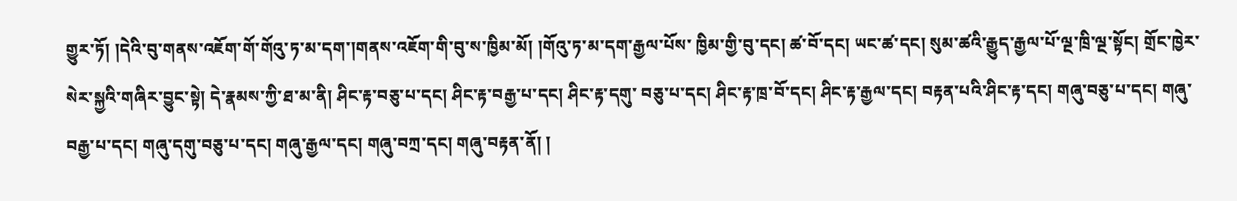གྱུར་ཏོ། །དེའི་བུ་གནས་འཇོག་གོ་གོའུ་ཏ་མ་དག་།གནས་འཇོག་གི་བུ་ས་ཁྱིམ་མོ། །གོའུ་ཏ་མ་དག་རྒྱལ་པོས་ ཁྱིམ་གྱི་བུ་དང། ཚ་བོ་དང། ཡང་ཚ་དང། སུམ་ཚའི་རྒྱུད་རྒྱལ་པོ་ལྔ་ཁྲི་ལྔ་སྟོང། གྲོང་ཁྱེར་སེར་སྐྱའི་གཞིར་བྱུང་སྟེ། དེ་རྣམས་ཀྱི་ཐ་མ་ནི། ཤིང་རྟ་བཅུ་པ་དང། ཤིང་རྟ་བརྒྱ་པ་དང། ཤིང་རྟ་དགུ་ བཅུ་པ་དང། ཤིང་རྟ་ཁྲ་བོ་དང། ཤིང་རྟ་རྒྱལ་དང། བརྟན་པའི་ཤིང་རྟ་དང། གཞུ་བཅུ་པ་དང། གཞུ་བརྒྱ་པ་དང། གཞུ་དགུ་བཅུ་པ་དང། གཞུ་རྒྱལ་དང། གཞུ་བཀྲ་དང། གཞུ་བརྟན་ནོ། །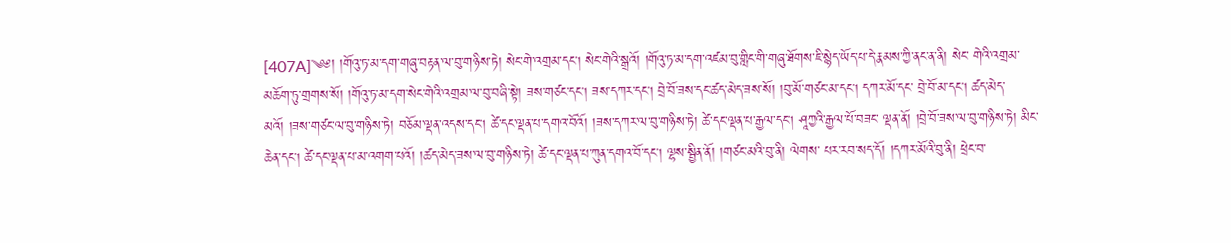[407A]༄༅། །གོའུ་ཏ་མ་དག་གཞུ་བརྟན་ལ་བུ་གཉིས་ཏེ། སེང་གེ་འགྲམ་དང། སེང་གེའི་སྒྲའོ། །གོའུ་ཏ་མ་དག་འཛམ་བུ་གླིང་གི་གཞུ་ཐོགས་ཇི་སྙེད་ཡོད་པ་དེ་རྣམས་ཀྱི་ནང་ན་ནི། སེང་ གེའི་འགྲམ་མཆོག་ཏུ་གྲགས་སོ། །གོའུ་ཏ་མ་དག་སེང་གེའི་འགྲམ་ལ་བུ་བཞི་སྟེ། ཟས་གཙང་དང། ཟས་དཀར་དང། བྲེ་བོ་ཟས་དང་ཚད་མེད་ཟས་སོ། །བུ་མོ་གཙང་མ་དང། དཀར་མོ་དང་ བྲེ་བོ་མ་དང། ཚད་མེད་མའོ། །ཟས་གཙང་ལ་བུ་གཉིས་ཏེ། བཅོམ་ལྡན་འདས་དང། ཚེ་དང་ལྡན་པ་དགའ་བོའོ། །ཟས་དཀར་ལ་བུ་གཉིས་ཏེ། ཚེ་དང་ལྡན་པ་རྒྱལ་དང། ཤཱཀྱའི་རྒྱལ་པོ་བཟང་ ལྡན་ནོ། །བྲེ་བོ་ཟས་ལ་བུ་གཉིས་ཏེ། མིང་ཆེན་དང། ཚེ་དང་ལྡན་པ་མ་འགག་པའོ། །ཚད་མེད་ཟས་ལ་བུ་གཉིས་ཏེ། ཚེ་དང་ལྡན་པ་ཀུན་དགའ་བོ་དང། ལྷས་སྦྱིན་ནོ། །གཙང་མའི་བུ་ནི། ལེགས་ པར་རབ་སད་དོ། །དཀར་མོའི་བུ་ནི། ཕྲེང་བ་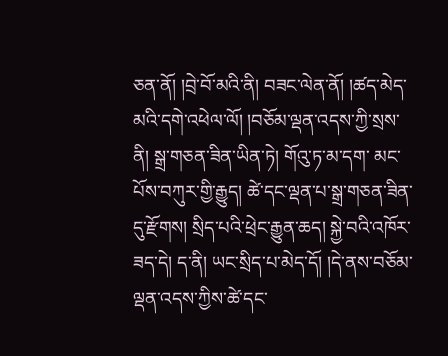ཅན་ནོ། །བྲེ་བོ་མའི་ནི། བཟང་ལེན་ནོ། །ཚད་མེད་མའི་དགེ་འཕེལ་ལོ། །བཅོམ་ལྡན་འདས་ཀྱི་སྲས་ནི། སྒྲ་གཅན་ཟིན་ཡིན་ཏེ། གོའུ་ཏ་མ་དག་ མང་པོས་བཀུར་གྱི་རྒྱུད། ཚེ་དང་ལྡན་པ་སྒྲ་གཅན་ཟིན་དུ་རྫོགས། སྲིད་པའི་ཕྲེང་རྒྱུན་ཆད། སྐྱེ་བའི་འཁོར་ཟད་དེ། ད་ནི། ཡང་སྲིད་པ་མེད་དོ། །དེ་ནས་བཅོམ་ལྡན་འདས་ཀྱིས་ཚེ་དང་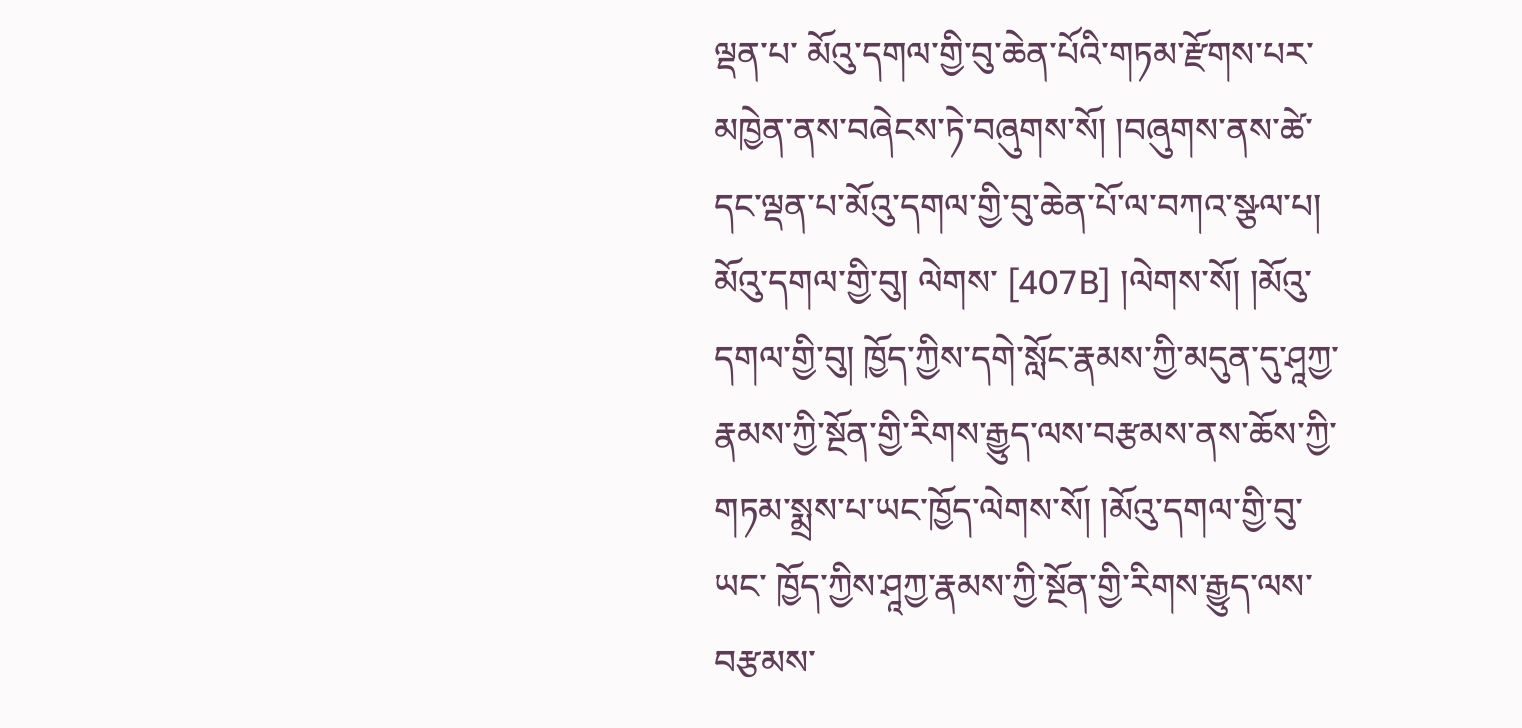ལྡན་པ་ མོའུ་དགལ་གྱི་བུ་ཆེན་པོའི་གཏམ་རྫོགས་པར་མཁྱེན་ནས་བཞེངས་ཏེ་བཞུགས་སོ། །བཞུགས་ནས་ཚེ་དང་ལྡན་པ་མོའུ་དགལ་གྱི་བུ་ཆེན་པོ་ལ་བཀའ་སྩལ་པ། མོའུ་དགལ་གྱི་བུ། ལེགས་ [407B] །ལེགས་སོ། །མོའུ་དགལ་གྱི་བུ། ཁྱོད་ཀྱིས་དགེ་སློང་རྣམས་ཀྱི་མདུན་དུ་ཤཱཀྱ་རྣམས་ཀྱི་སྔོན་གྱི་རིགས་རྒྱུད་ལས་བརྩམས་ནས་ཆོས་ཀྱི་གཏམ་སྨྲས་པ་ཡང་ཁྱོད་ལེགས་སོ། །མོའུ་དགལ་གྱི་བུ་ཡང་ ཁྱོད་ཀྱིས་ཤཱཀྱ་རྣམས་ཀྱི་སྔོན་གྱི་རིགས་རྒྱུད་ལས་བརྩམས་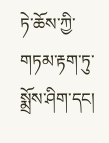ཏེ་ཆོས་ཀྱི་གཏམ་རྟག་ཏུ་སྨྲོས་ཤིག་དང།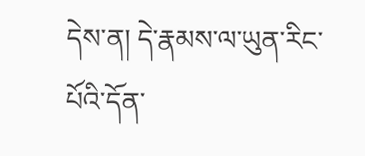དེས་ན། དེ་རྣམས་ལ་ཡུན་རིང་པོའི་དོན་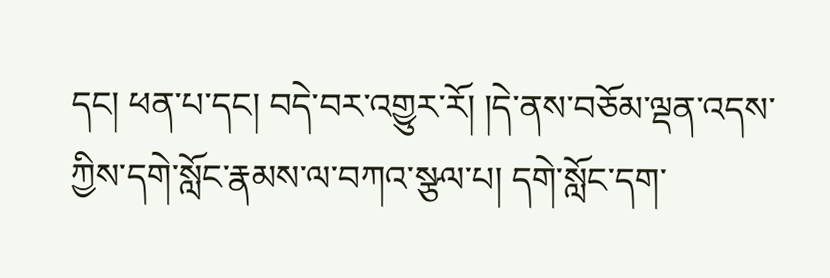དང། ཕན་པ་དང། བདེ་བར་འགྱུར་རོ། །དེ་ནས་བཅོམ་ལྡན་འདས་ ཀྱིས་དགེ་སློང་རྣམས་ལ་བཀའ་སྩལ་པ། དགེ་སློང་དག་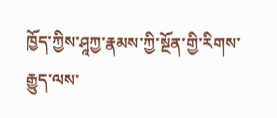ཁྱོད་ཀྱིས་ཤཱཀྱ་རྣམས་ཀྱི་སྔོན་གྱི་རིགས་རྒྱུད་ལས་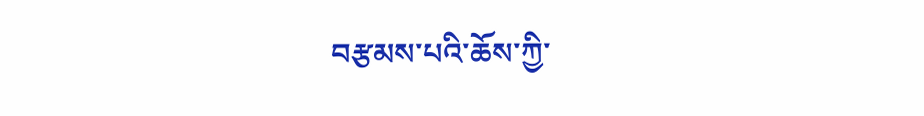བརྩམས་པའི་ཆོས་ཀྱི་